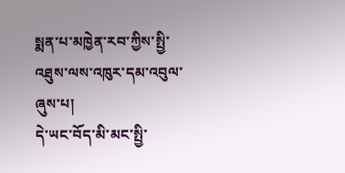སྨན་པ་མཁྱེན་རབ་ཀྱིས་སྤྱི་འཐུས་ལས་འཁུར་དམ་འབུལ་ཞུས་པ།
དེ་ཡང་བོད་མི་མང་སྤྱི་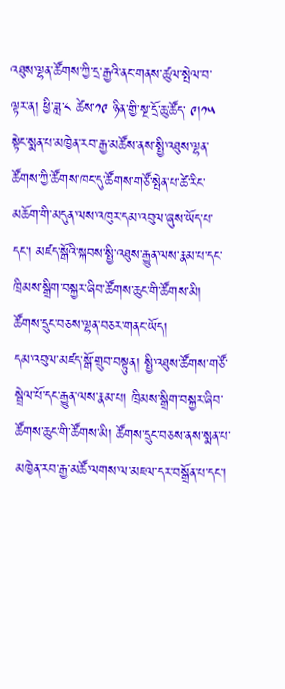འཐུས་ལྷན་ཚོགས་ཀྱི་དྲ་རྒྱའི་ནང་གནས་ཚུལ་སྤེལ་བ་ལྟར་ན། ཕྱི་ཟླ་༨ ཚེས་༡༩ ཉིན་གྱི་སྔ་དྲོ་ཆུ་ཚོད་ ༩།༡༥ སྟེང་སྨན་པ་མཁྱེན་རབ་རྒྱ་མཚོས་ནས་སྤྱི་འཐུས་ལྷན་ཚོགས་ཀྱི་ཚོགས་ཁང་དུ་ཚོགས་གཙོ་སྤེན་པ་ཚེ་རིང་མཆོག་གི་མདུན་ལས་འཁུར་དམ་འབུལ་ཞུས་ཡོད་པ་དང་། མཛད་སྒོའི་སྐབས་སྤྱི་འཐུས་རྒྱུན་ལས་རྣམ་པ་དང་ཁྲིམས་སྒྲིག་བསྐྱར་ཞིབ་ཚོགས་ཆུང་གི་ཚོགས་མི། ཚོགས་དྲུང་བཅས་ལྷན་བཅར་གནང་ཡོད།
དམ་འབུལ་མཛད་སྒོ་གྲུབ་བསྟུན། སྤྱི་འཐུས་ཚོགས་གཙོ་སྦྲེལ་པོ་དང་རྒྱུན་ལས་རྣམ་པ། ཁྲིམས་སྒྲིག་བསྐྱར་ཞིབ་ཚོགས་ཆུང་གི་ཚོགས་མི། ཚོགས་དྲུང་བཅས་ནས་སྨན་པ་མཁྱེན་རབ་རྒྱ་མཚོ་ལགས་ལ་མཇལ་དར་བསྒྲོན་པ་དང་།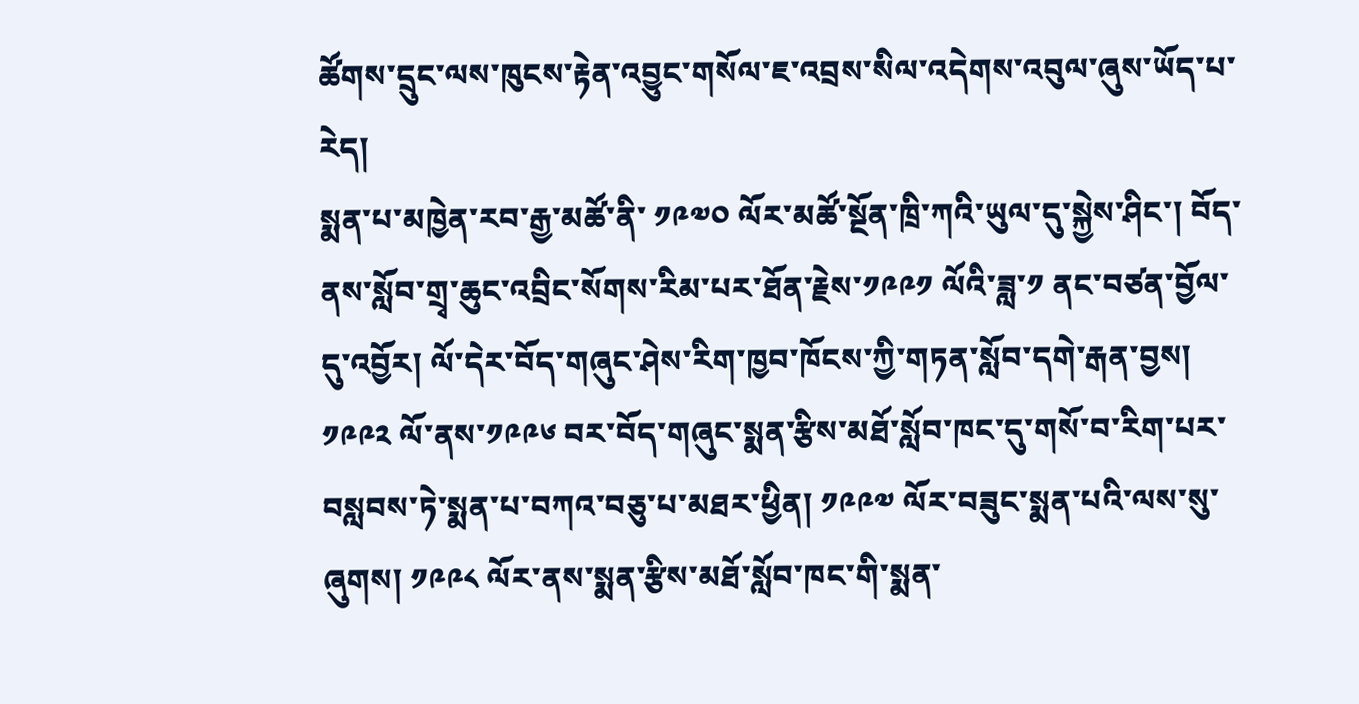ཚོགས་དྲུང་ལས་ཁུངས་རྟེན་འབྱུང་གསོལ་ཇ་འབྲས་སིལ་འདེགས་འབུལ་ཞུས་ཡོད་པ་རེད།
སྨན་པ་མཁྱེན་རབ་རྒྱ་མཚོ་ནི་ ༡༩༧༠ ལོར་མཚོ་སྔོན་ཁྲི་ཀའི་ཡུལ་དུ་སྐྱེས་ཤིང་། བོད་ནས་སློབ་གྲྭ་ཆུང་འབྲིང་སོགས་རིམ་པར་ཐོན་རྗེས་༡༩༩༡ ལོའི་ཟླ་༡ ནང་བཙན་བྱོལ་དུ་འབྱོར། ལོ་དེར་བོད་གཞུང་ཤེས་རིག་ཁྱབ་ཁོངས་ཀྱི་གཏན་སློབ་དགེ་རྒན་བྱས། ༡༩༩༢ ལོ་ནས་༡༩༩༦ བར་བོད་གཞུང་སྨན་རྩིས་མཐོ་སློབ་ཁང་དུ་གསོ་བ་རིག་པར་བསླབས་ཏེ་སྨན་པ་བཀའ་བཅུ་པ་མཐར་ཕྱིན། ༡༩༩༧ ལོར་བཟུང་སྨན་པའི་ལས་སུ་ཞུགས། ༡༩༩༨ ལོར་ནས་སྨན་རྩིས་མཐོ་སློབ་ཁང་གི་སྨན་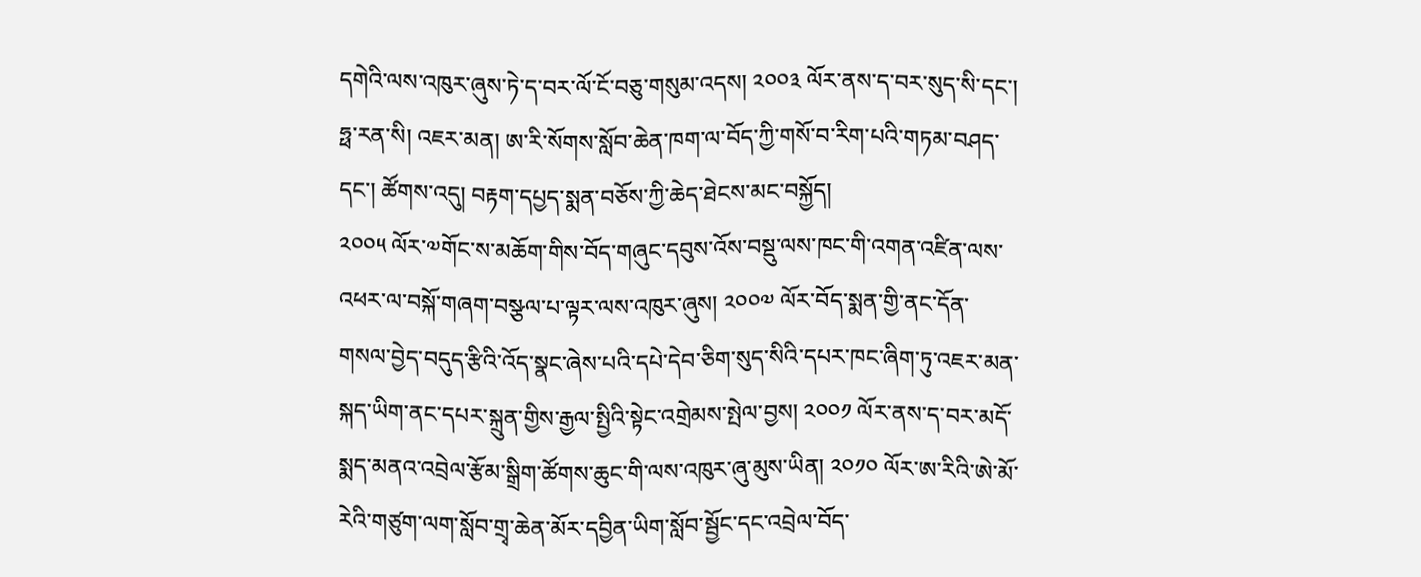དགེའི་ལས་འཁུར་ཞུས་ཏེ་ད་བར་ལོ་ངོ་བཅུ་གསུམ་འདས། ༢༠༠༣ ལོར་ནས་ད་བར་སུད་སི་དང་། ཧྥ་རན་སི། འཇར་མན། ཨ་རི་སོགས་སློབ་ཆེན་ཁག་ལ་བོད་ཀྱི་གསོ་བ་རིག་པའི་གཏམ་བཤད་དང་། ཚོགས་འདུ། བརྟག་དཔྱད་སྨན་བཅོས་ཀྱི་ཆེད་ཐེངས་མང་བསྐྱོད།
༢༠༠༥ ལོར་༧གོང་ས་མཆོག་གིས་བོད་གཞུང་དབུས་འོས་བསྡུ་ལས་ཁང་གི་འགན་འཛིན་ལས་འཕར་ལ་བསྐོ་གཞག་བསྩལ་པ་ལྟར་ལས་འཁུར་ཞུས། ༢༠༠༧ ལོར་བོད་སྨན་གྱི་ནང་དོན་གསལ་བྱེད་བདུད་རྩིའི་འོད་སྣང་ཞེས་པའི་དཔེ་དེབ་ཅིག་སུད་སིའི་དཔར་ཁང་ཞིག་ཏུ་འཇར་མན་སྐད་ཡིག་ནང་དཔར་སྐྲུན་གྱིས་རྒྱལ་སྤྱིའི་སྟེང་འགྲེམས་སྤེལ་བྱས། ༢༠༠༡ ལོར་ནས་ད་བར་མདོ་སྨད་མནའ་འབྲེལ་རྩོམ་སྒྲིག་ཚོགས་ཆུང་གི་ལས་འཁུར་ཞུ་མུས་ཡིན། ༢༠༡༠ ལོར་ཨ་རིའི་ཨེ་མོ་རེའི་གཙུག་ལག་སློབ་གྲྭ་ཆེན་མོར་དབྱིན་ཡིག་སློབ་སྦྱོང་དང་འབྲེལ་བོད་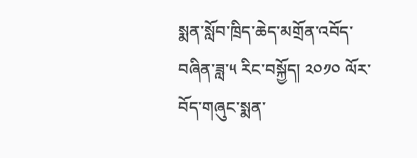སྨན་སློབ་ཁྲིད་ཆེད་མགྲོན་འབོད་བཞིན་ཟླ་༥ རིང་བསྐྱོད། ༢༠༡༠ ལོར་བོད་གཞུང་སྨན་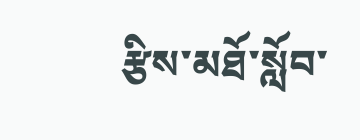རྩིས་མཐོ་སློབ་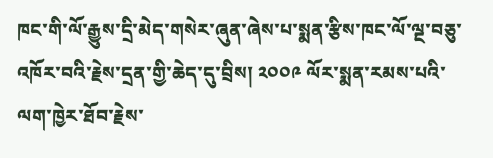ཁང་གི་ལོ་རྒྱུས་དྲི་མེད་གསེར་ཞུན་ཞེས་པ་སྨན་རྩིས་ཁང་ལོ་ལྔ་བཅུ་འཁོར་བའི་རྗེས་དྲན་གྱི་ཆེད་དུ་བྲིས། ༢༠༠༩ ལོར་སྨན་རམས་པའི་ལག་ཁྱེར་ཐོབ་རྗེས་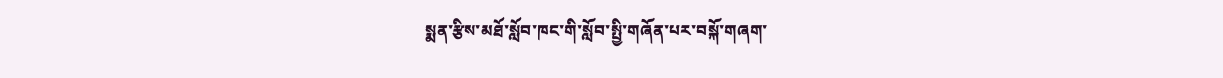སྨན་རྩིས་མཐོ་སློབ་ཁང་གི་སློབ་སྤྱི་གཞོན་པར་བསྐོ་གཞག་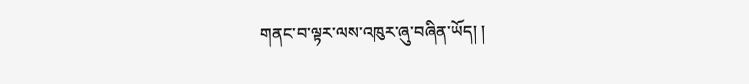གནང་བ་ལྟར་ལས་འཁུར་ཞུ་བཞིན་ཡོད། །